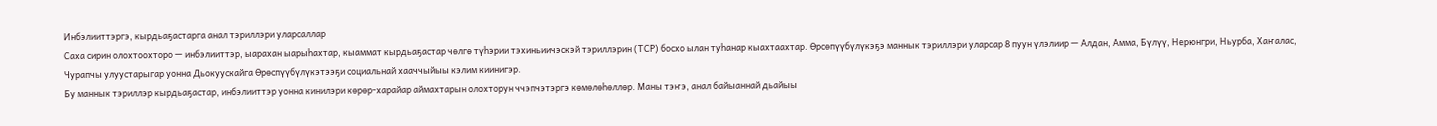Инбэлииттэргэ, кырдьаҕастарга анал тэриллэри уларсаллар
Саха сирин олохтоохторо — инбэлииттэр, ыарахан ыарыһахтар, кыаммат кырдьаҕастар чөлгө түһэрии тэхиньиичэскэй тэриллэрин (ТСР) босхо ылан туһанар кыахтаахтар. Өрсөпүүбүлүкэҕэ маннык тэриллэри уларсар 8 пуун үлэлиир — Алдан, Амма, Бүлүү, Нерюнгри, Ньурба, Хаҥалас, Чурапчы улуустарыгар уонна Дьокуускайга Өрөспүүбүлүкэтээҕи социальнай хааччыйыы кэлим киинигэр.
Бу маннык тэриллэр кырдьаҕастар, инбэлииттэр уонна кинилэри көрөр-харайар аймахтарын олохторун ччэпчэтэргэ көмөлөһөллөр. Маны тэҥэ, анал байыаннай дьайыы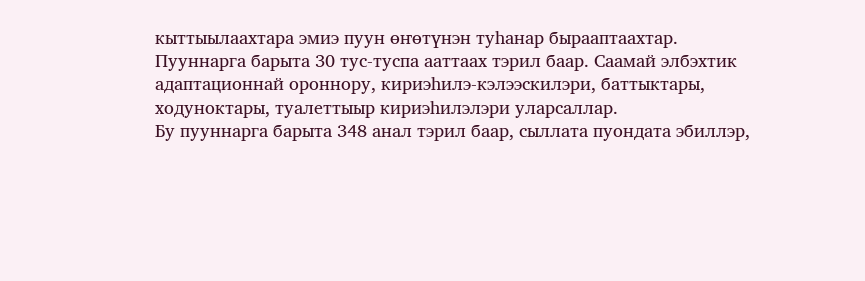кыттыылаахтара эмиэ пуун өҥөтүнэн туһанар бырааптаахтар.
Пууннарга барыта 30 тус-туспа ааттаах тэрил баар. Саамай элбэхтик адаптационнай ороннору, кириэһилэ-кэлээскилэри, баттыктары, ходуноктары, туалеттыыр кириэһилэлэри уларсаллар.
Бу пууннарга барыта 348 анал тэрил баар, сыллата пуондата эбиллэр,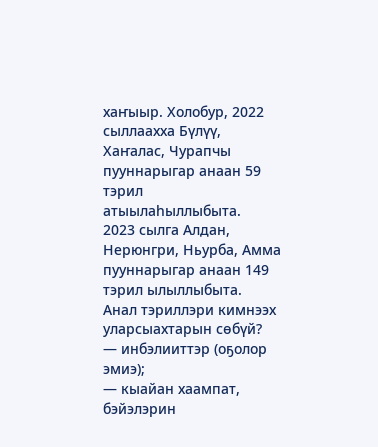хаҥыыр. Холобур, 2022 сыллаахха Бүлүү, Хаҥалас, Чурапчы пууннарыгар анаан 59 тэрил атыылаһыллыбыта.
2023 сылга Алдан, Нерюнгри, Ньурба, Амма пууннарыгар анаан 149 тэрил ылыллыбыта.
Анал тэриллэри кимнээх уларсыахтарын сөбүй?
— инбэлииттэр (оҕолор эмиэ);
— кыайан хаампат, бэйэлэрин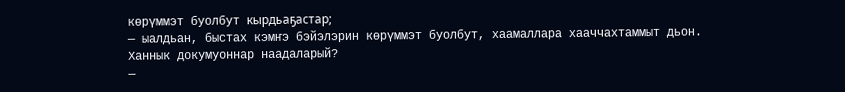көрүммэт буолбут кырдьаҕастар;
— ыалдьан, быстах кэмҥэ бэйэлэрин көрүммэт буолбут, хаамаллара хааччахтаммыт дьон.
Ханнык докумуоннар наадаларый?
—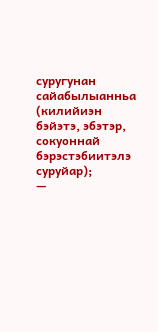суругунан сайабылыанньа (килийиэн бэйэтэ, эбэтэр, сокуоннай бэрэстэбиитэлэ суруйар);
—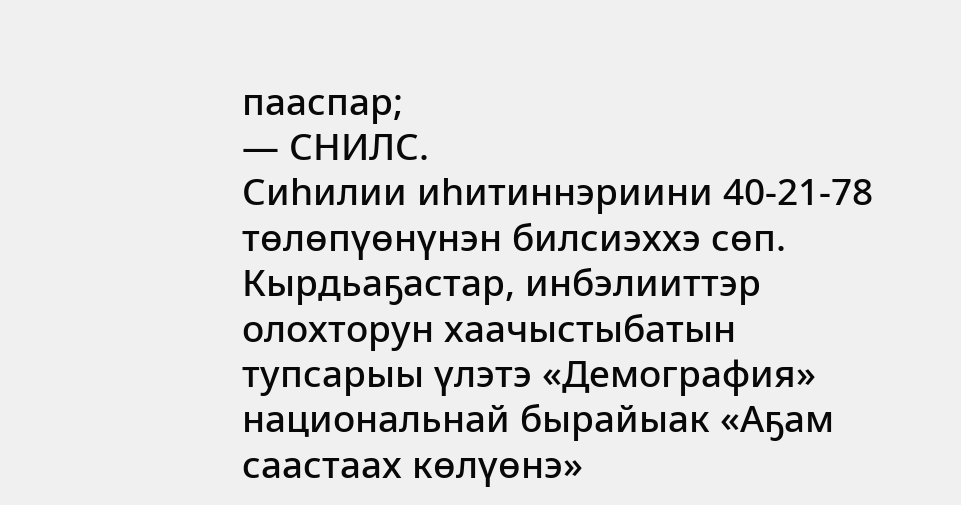пааспар;
— СНИЛС.
Сиһилии иһитиннэриини 40-21-78 төлөпүөнүнэн билсиэххэ сөп.
Кырдьаҕастар, инбэлииттэр олохторун хаачыстыбатын тупсарыы үлэтэ «Демография» национальнай бырайыак «Аҕам саастаах көлүөнэ»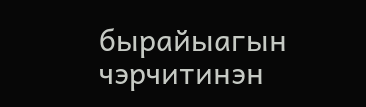бырайыагын чэрчитинэн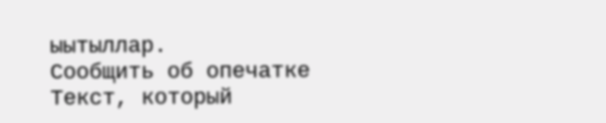ыытыллар.
Сообщить об опечатке
Текст, который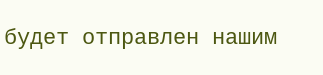будет отправлен нашим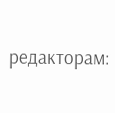редакторам: